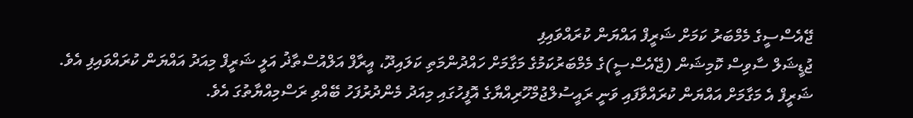ޖޭއެސްސީގެ މެމްބަރު ކަމަށް ޝަރީފް އައްޔަން ކުރައްވައިފި
ޖުޑީޝަލް ސާވިސް ކޮމިޝަން (ޖޭއެސްސީ)ގެ މެމްބަރުކަމުގެ މަގާމަށް ހައްދުންމަތި ކަލައިދޫ، އީރާފް އަލްއުސްތާޛު އަލީ ޝަރީފް މިއަދު އައްޔަން ކުރައްވައިފި އެވެ.
ޝަރީފް އެ މަގާމަށް އައްޔަން ކުރައްވާފައި ވަނީ ރައީސުލްޖުމްހޫރިއްޔާގެ އޮފީހުގައި މިއަދު މެންދުރުފަހު ބޭއްވި ރަސްމިއްޔާތުގަ އެވެ.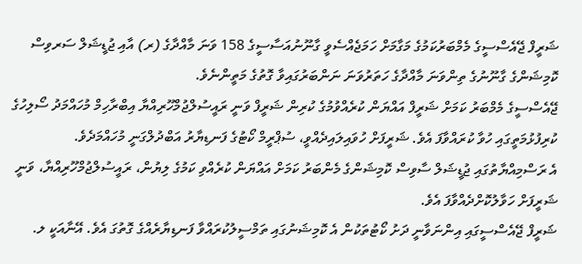ޝަރީފް ޖޭއެސްސީގެ މެމްބަރުކަމުގެ މަގާމަށް ހަމަޖެއްސެވީ ގާނޫނުއަސާސީގެ 158 ވަނަ މާއްދާގެ (ރ) އާއި ޖުޑީޝަލް ސަރވިސް ކޮމިޝަންގެ ގާނޫނުގެ ތިންވަނަ މާއްދާގެ ހަތަރުވަނަ ނަންބަރުގައިވާ ގޮތުގެ މަތީންނެވެ.
ޖޭއެސްސީގެ މެމްބަރު ކަމަށް ޝަރީފް އައްޔަން ކުރެއްވުމުގެ ކުރިން ޝަރީފް ވަނީ ރައީސުލްޖުމްހޫރިއްޔާ އިބްރާހިމް މުހައްމަދު ސޯލިހުގެ ކުރިފުޅުމަތީގައި ހުވާ ކުރައްވާފަ އެވެ. ޝަރީފަށް ހުވައިލައިދެއްވީ، ސުޕްރީމް ކޯޓުގެ ފަނޑިޔާރު އަބްދުލްގަނީ މުހައްމަދެވެ.
އެ ރަސްމިއްޔާތުގައި ޖުޑީޝަލް ސާވިސް ކޮމިޝަންގެ މެންބަރު ކަމަށް އައްޔަން ކުރެއްވި ކަމުގެ ލިޔުން، ރައީސުލްޖުމްހޫރިއްޔާ، ވަނީ ޝަރީފަށް ހަވާލުކޮށްދެއްވާފަ އެވެ.
ޝަރީފް ޖޭއެސްސީގައި އިންނަވާނީ ދަށު ކޯޓުތަކުން އެ ކޮމިޝަނުގައި ތަމްސީލުކުރައްވާ ފަނޑިޔާރެއްގެ ގޮތުގަ އެވެ. އޭނާއަކީ ލ.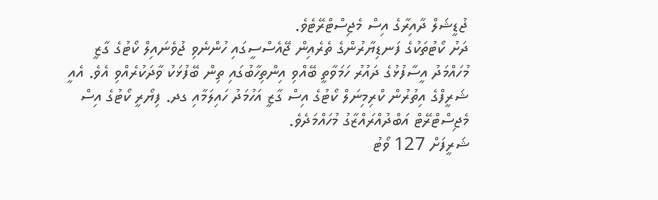ޖުޑީޝަލް ދާއިރާގެ އިސް މެޖިސްޓްރޭޓެވެ.
ދަށު ކޯޓުތަކުގެ ފަނޑިޔާރުންގެ ތެރެއިން ޖޭއެސްސީގައި ހުންނެވި ޖުވެނައިލް ކޯޓުގެ ގާޒީ މުހައްމަދު އީސާފުޅުގެ ދައުރު ހަމަވާތީ ބޭއްވި އިންތިހާބުގައި ތިން ބޭފުޅަކު ވާދަކުރެއްވި އެވެ. އެއީ ޝަރީފްގެ އިތުރުން ކްރިމިނަލް ކޯޓުގެ އިސް ގާޒީ އަހުމަދު ހައިލަމާއި ގދ. ފިޔޯރީ ކޯޓުގެ އިސް މެޖިސްޓްރޭޓް އަބްދުއްރައްޒާގު މުހައްމަދެވެ.
ޝަރީފަށް 127 ވޯޓު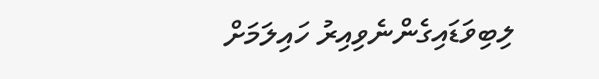ލިބިވަޑައިގެންނެވިއިރު ހައިލަމަށް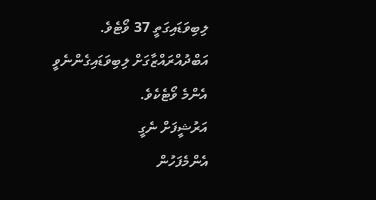ލިބިވަޑައިގަތީ 37 ވޯޓެވެ. އަބްދުއްރައްޒާގަށް ލިބިވަޑައިގެންނެވީ އެންމެ ވޯޓެކެވެ.
އަރުޝީފަށް ނެގީ
އެންމެފަހުން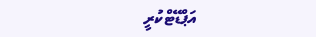އަޕްޑޭޓްކުރީ